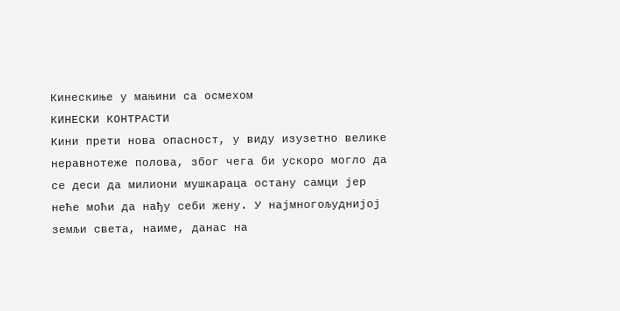Кинескиње у мањини са осмехом
КИНЕСКИ КОНТРАСТИ
Кини прети нова опасност, у виду изузетно велике неравнотеже полова, због чега би ускоро могло да се деси да милиони мушкараца остану самци јер неће моћи да нађу себи жену. У најмногољуднијој земљи света, наиме, данас на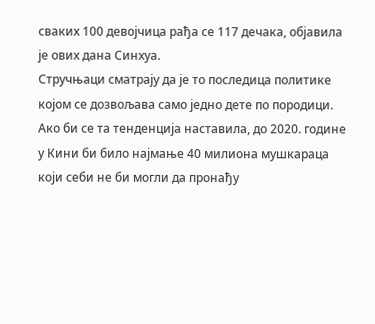сваких 100 девојчица рађа се 117 дечака, објавила је ових дана Синхуа.
Стручњаци сматрају да је то последица политике којом се дозвољава само једно дете по породици. Ако би се та тенденција наставила, до 2020. године у Кини би било најмање 40 милиона мушкараца који себи не би могли да пронађу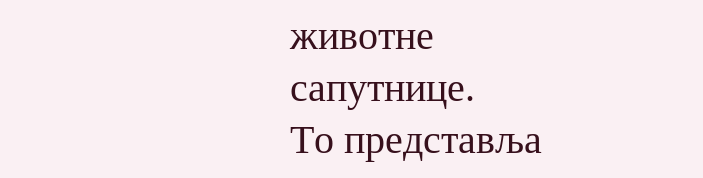животне сапутнице.
То представља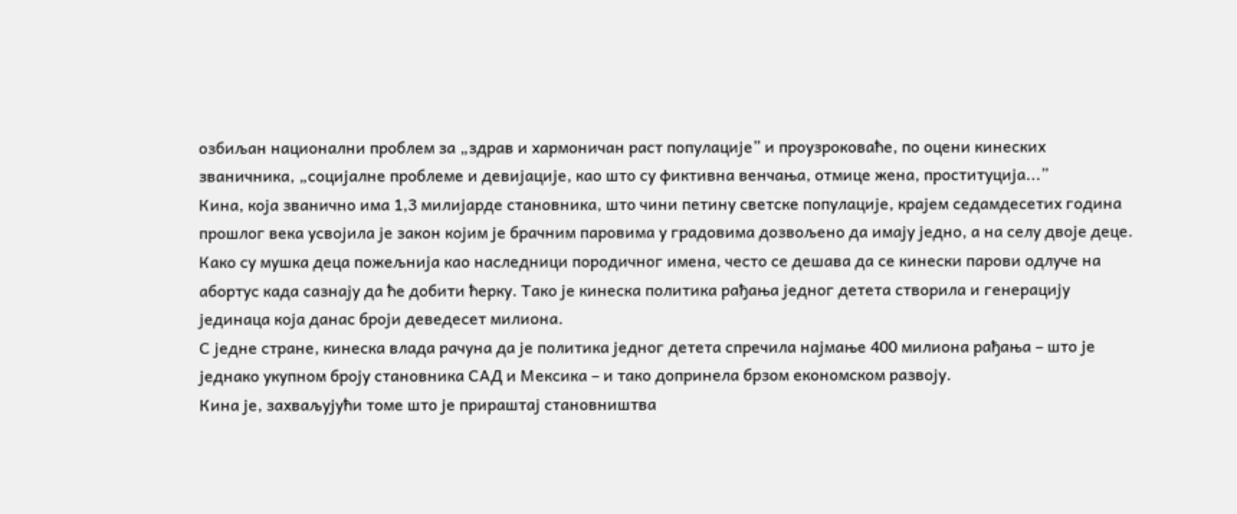озбиљан национални проблем за „здрав и хармоничан раст популације” и проузроковаће, по оцени кинеских званичника, „социјалне проблеме и девијације, као што су фиктивна венчања, отмице жена, проституција...”
Кина, која званично има 1,3 милијарде становника, што чини петину светске популације, крајем седамдесетих година прошлог века усвојила је закон којим је брачним паровима у градовима дозвољено да имају једно, а на селу двоје деце.
Како су мушка деца пожељнија као наследници породичног имена, често се дешава да се кинески парови одлуче на абортус када сазнају да ће добити ћерку. Тако је кинеска политика рађања једног детета створила и генерацију јединаца која данас броји деведесет милиона.
С једне стране, кинеска влада рачуна да је политика једног детета спречила најмање 400 милиона рађања – што је једнако укупном броју становника САД и Мексика – и тако допринела брзом економском развоју.
Кина је, захваљујући томе што је прираштај становништва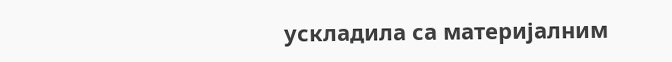ускладила са материјалним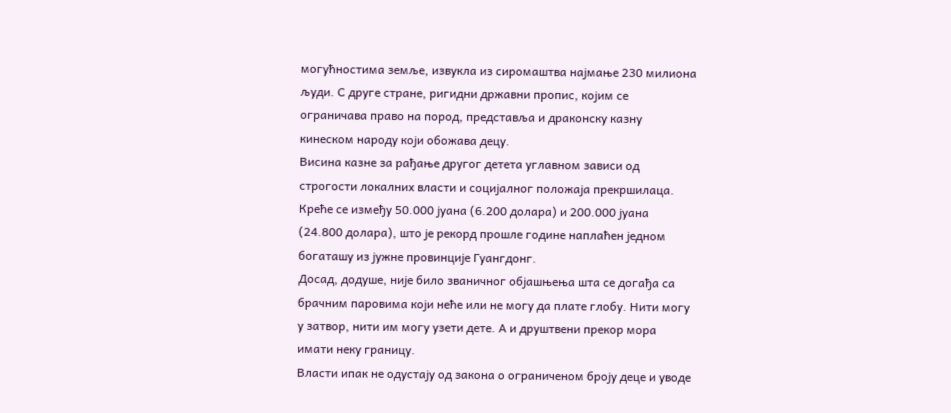могућностима земље, извукла из сиромаштва најмање 230 милиона људи. С друге стране, ригидни државни пропис, којим се ограничава право на пород, представља и драконску казну кинеском народу који обожава децу.
Висина казне за рађање другог детета углавном зависи од строгости локалних власти и социјалног положаја прекршилаца. Креће се између 50.000 јуана (6.200 долара) и 200.000 јуана (24.800 долара), што је рекорд прошле године наплаћен једном богаташу из јужне провинције Гуангдонг.
Досад, додуше, није било званичног објашњења шта се догађа са брачним паровима који неће или не могу да плате глобу. Нити могу у затвор, нити им могу узети дете. А и друштвени прекор мора имати неку границу.
Власти ипак не одустају од закона о ограниченом броју деце и уводе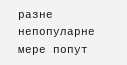разне непопуларне мере попут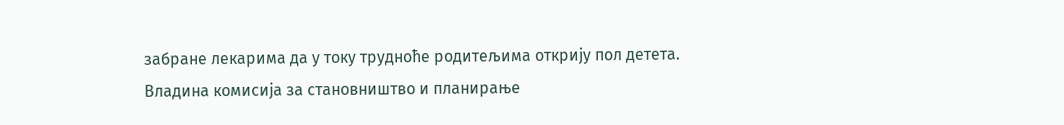забране лекарима да у току трудноће родитељима открију пол детета.
Владина комисија за становништво и планирање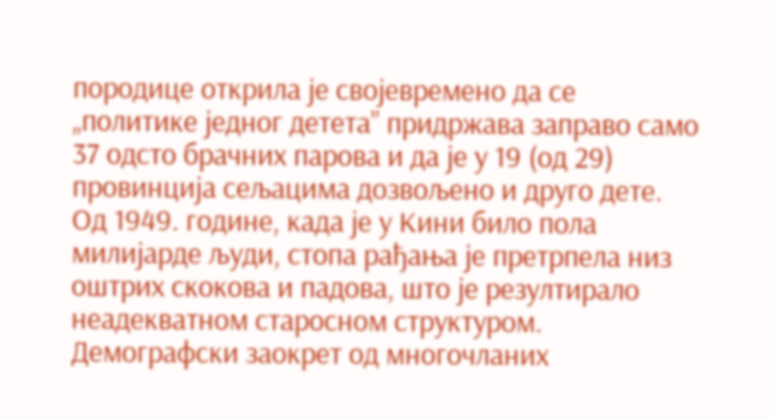породице открила је својевремено да се „политике једног детета” придржава заправо само 37 одсто брачних парова и да је у 19 (од 29) провинција сељацима дозвољено и друго дете.
Од 1949. године, када је у Кини било пола милијарде људи, стопа рађања је претрпела низ оштрих скокова и падова, што је резултирало неадекватном старосном структуром. Демографски заокрет од многочланих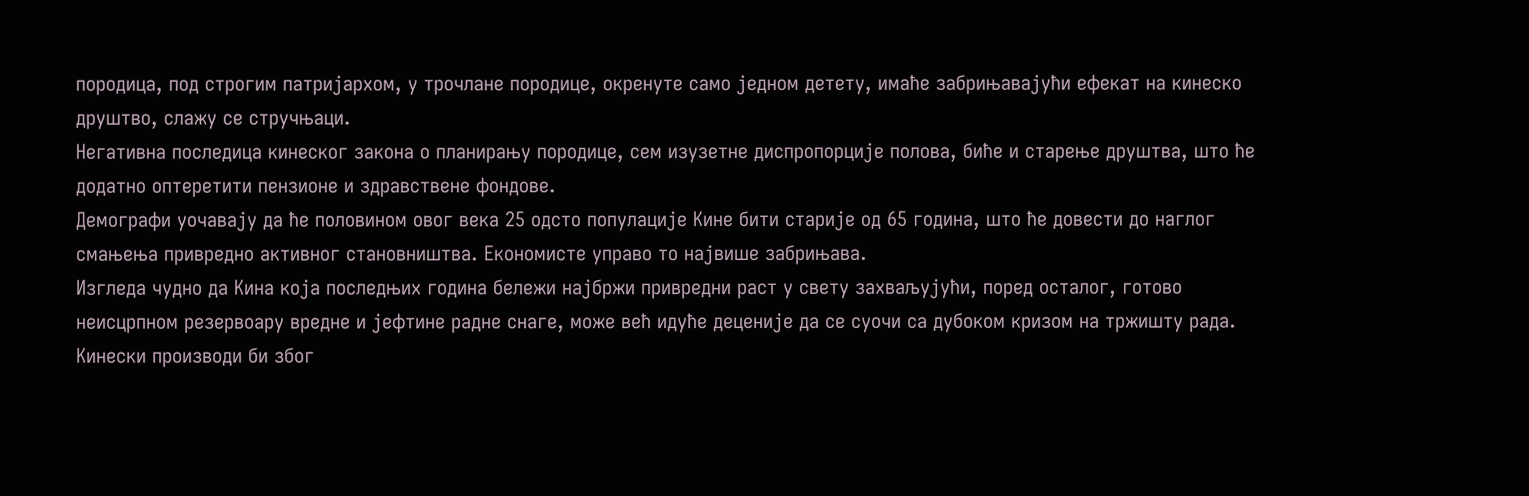породица, под строгим патријархом, у трочлане породице, окренуте само једном детету, имаће забрињавајући ефекат на кинеско друштво, слажу се стручњаци.
Негативна последица кинеског закона о планирању породице, сем изузетне диспропорције полова, биће и старење друштва, што ће додатно оптеретити пензионе и здравствене фондове.
Демографи уочавају да ће половином овог века 25 одсто популације Кине бити старије од 65 година, што ће довести до наглог смањења привредно активног становништва. Економисте управо то највише забрињава.
Изгледа чудно да Кина која последњих година бележи најбржи привредни раст у свету захваљујући, поред осталог, готово неисцрпном резервоару вредне и јефтине радне снаге, може већ идуће деценије да се суочи са дубоком кризом на тржишту рада.
Кинески производи би због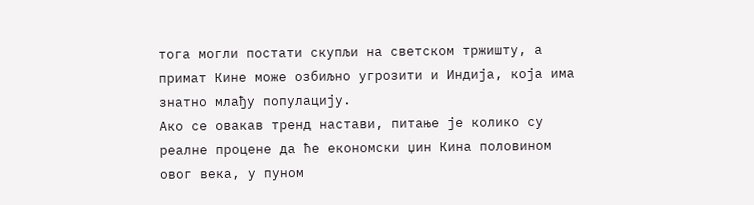тога могли постати скупљи на светском тржишту, а примат Кине може озбиљно угрозити и Индија, која има знатно млађу популацију.
Ако се овакав тренд настави, питање је колико су реалне процене да ће економски џин Кина половином овог века, у пуном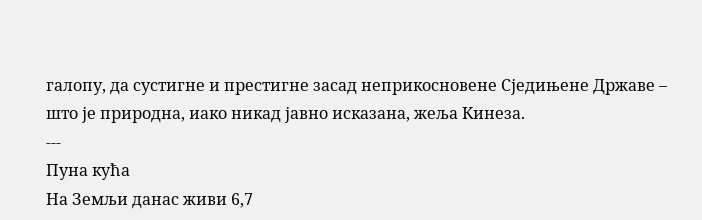галопу, да сустигне и престигне засад неприкосновене Сједињене Државе – што је природна, иако никад јавно исказана, жеља Кинеза.
---
Пуна кућа
На Земљи данас живи 6,7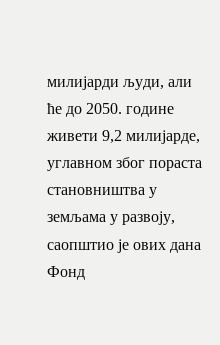милијарди људи, али ће до 2050. године живети 9,2 милијарде, углавном због пораста становништва у земљама у развоју, саопштио је ових дана Фонд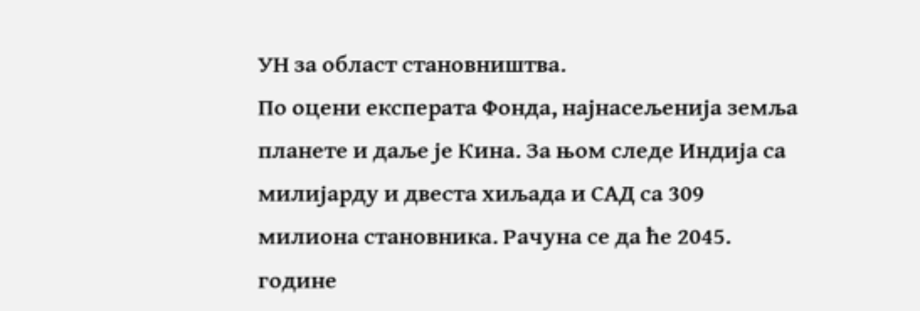УН за област становништва.
По оцени експерата Фонда, најнасељенија земља планете и даље је Кина. За њом следе Индија са милијарду и двеста хиљада и САД са 309 милиона становника. Рачуна се да ће 2045. године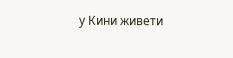у Кини живети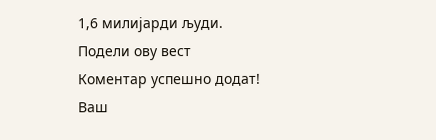1,6 милијарди људи.
Подели ову вест
Комeнтар успeшно додат!
Ваш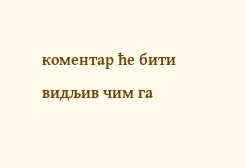комeнтар ћe бити видљив чим га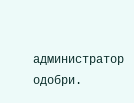администратор одобри.